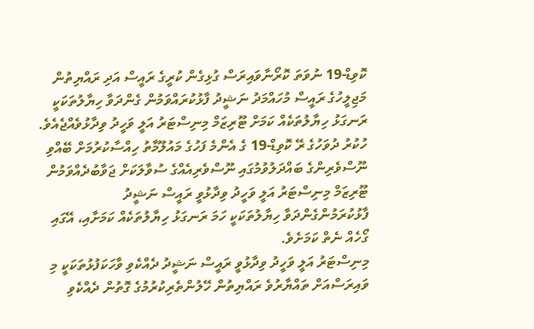ކޮވިޑް-19 ނުވަތަ ކޮރޯނާވައިރަސް ގުޅިގެން ކުރީގެ ރައީސް އަދި ރައްޔިތުން މަޖިލީހުގެ ރައީސް މުހައްމަދު ނަޝީދު ފާޅުކުރައްވަމުން ގެންދަވާ ހިޔާލުތަކަކީ ރަނގަޅު ހިޔާލުތަކެއް ކަމަށް ޓޫރިޒަމް މިނިސްޓަރު އަލީ ވަހީދު ވިދާޅުވެއްޖެއެވެ.
ހުކުރު ދުވަހުގެ ރޭ ކޮވިޑް-19 ގެ އެންމެ ފަހުގެ މައުލޫމާތު ހިއްސާކުރުމަށް ބޭއްވި ނޫސްވެރިންގެ ބައްދަލުވުމުގައި ނޫސްވެރިއެއްގެ ސުވާލަކަށް ޖަވާބުދެއްވަމުން ޓޫރިޒަމް މިނިސްޓަރު އަލީ ވަހީދު ވިދާޅުވީ ރައީސް ނަޝީދު ފާޅުކުރަމުންގެންދަވާ ހިޔާލުތަކަކީ ހަމަ ރަނގަޅު ހިޔާލުތަކެއް ކަމަށާއި، އޭގައި ގޯހެއް ނެތް ކަމަށެވެ.
މިނިސްޓަރު އަލީ ވަހީދު ވިދާޅުވީ ރައީސް ނަޝީދު ދެއްކެވި ވާހަކަފުޅުތަކަކީ މި ވައިރަސްއަށް ތައްޔާރުވެ ރައްޔިތުން ހޭލުންތެރިކުރުމުގެ ގޮތުން ދެއްކެވި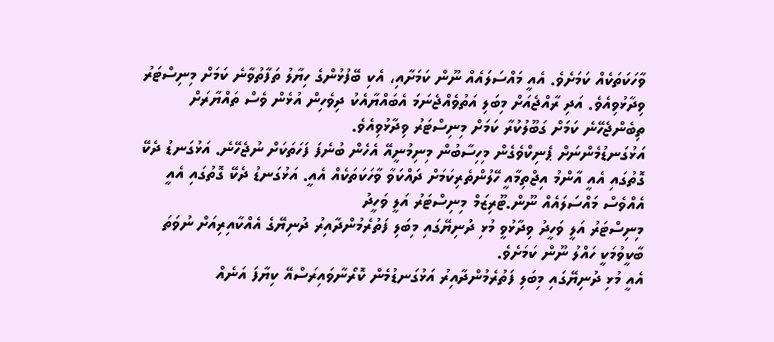ވާހަކަތަކެއް ކަމަށެވެ. އެއީ މައްސަލައެއް ނޫން ކަމަށާއި، އެކި ބޭފުޅުންގެ ހިޔާލު ތަފާތުވާނެ ކަމަށް މިނިސްޓަރު ވިދާޅުވިއެވެ. އަދި ރާއްޖެއަށް މިބަލި އަތުވެއްޖެނަމަ އެބައްޔާއެކު ދިވެހިން އުޅެން ވެސް ތައްޔާރަށް ތިބެންޖެހޭނެ ކަމަށް ގަބޫލުކުރާ ކަމަށް މިނިސްޓަރު ވިދާޅުވިއެވެ.
އަޅުގަނޑުމެންނަށް ޕެނިކްވެގެން މިހިސާބުން މިނިމުނީއޭ އެހެން ބުނެފަ ފަހަތަކަށް ނުޖެހޭނެ. އަޅުގަނޑު ދެކޭ ގޮތުގައި އެއީ އާންމު އިޖްތިމާއީ ހޭލުންތެރިކަމަށް ދައްކަވާ ވާހަކަތަކެއް އެއީ. އަޅުގަނޑު ދެކޭ ގޮތުގައި އެއީ އެއްވެސް މައްސަލައެއް ނޫން.ޓޫރިޒަމް މިނިސްޓަރު އަލީ ވަހީދު
މިނިސްޓަރު އަލީ ވަހީދު ވިދާޅުވީ މުޅި ދުނިޔޭގައި މިބަލި ފަތުރެމުންދާއިރު ދުނިޔޭގެ އެއްކާއިރިއަށް ނުވަތަ ބާކީވުމަކީ ހައްލު ނޫން ކަމަށެވެ.
އެއީ މުޅި ދުނިޔޭގައި މިބަލި ފަތުރެމުންދާއިރު އަޅުގަނޑުމެން ކޮރޯނާވައިރަސްއޭ ކިޔާފަ އަނެއް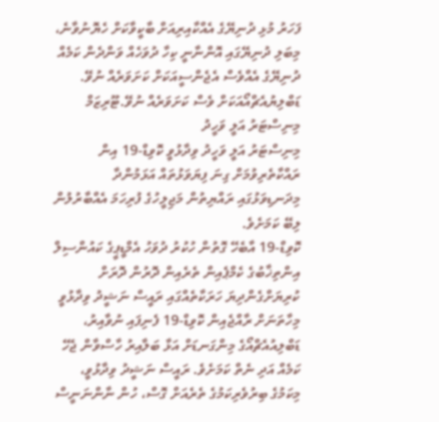ފަހަރު މުޅި ދުނިޔޭގެ އެއްކާއިރިއަށް ބާކީވާކަށް ހެޔޮނުވާނެ، މިބަލި ދުނިޔޭގައި އޮންނާނީ ކިހާ ދުވަހެއް ވަންދެން ކަމެއް ދުނިޔޭގެ އެއްވެސް އެޖެންސީއަކަށް ކަށަވަރެއް ނުވޭ. ޑަބްލިޔުއެޗްއޯއަކަށް ވެސް ކަށަވަރެއް ނުވޭ.ޓޫރިޒަމް މިނިސްޓަރު އަލީ ވަހީދު
މިނިސްޓަރު އަލީ ވަހީދު ވިދާޅުވީ ކޮވިޑް-19 އިން ރައްކާތެރިވުމަށް ގިނަ ފިޔަވަޅުތައް އަޅަމުންދާ މިދަނޑިވަޅުގައި ރައްޔިތުން މަޖިލީހުގެ ފުރިހަމަ އެއްބާރުލުން ލިބޭ ކަމަށެވެ.
ކޮވިޑް-19 އާބެހޭ ގޮތުން ހުކުރު ދުވަހު އެމްޑީޕީގެ ކައުންސިލް އިންތިޚާބުގެ ކެމްޕެއިން ތެރެއިން ދޮރުން ދޮރަށް ކުރިޔަށްގެންދިޔަ ހަރަކާތެއްގައި ރައީސް ނަޝީދު ވިދާޅުވީ މިހާތަނަށް ރާއްޖެއިން ކޮވިޑް-19 ފެނިފައި ނުވާއިރު، ޑަބްލިއުއެޗްއޯގެ މިންގަނޑަށް އަޅާ ބަލާއިރު ހާސްވާން ޖެހޭ ކަމެއް އަދި ނެތް ކަމަށެވެ. ރައީސް ނަޝީދު ވިދާޅުވީ، މިކަމުގެ ބިރުވެރިކަމުގެ ތެރެއަށް ގޮސް، ހުން ނާންނަނީސް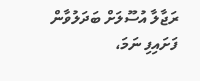ރަޖާލާ އުސޫލަށް ބަދަލުވާން ފަށައިފި ނަމަ،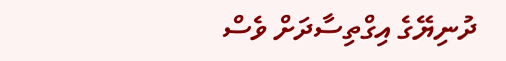ދުނިޔޭގެ އިގްތިސާދަށް ވެސް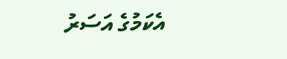އެކަމުގެ އަސަރު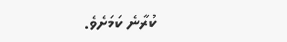ކުރާނެ ކަމަށެވެ.